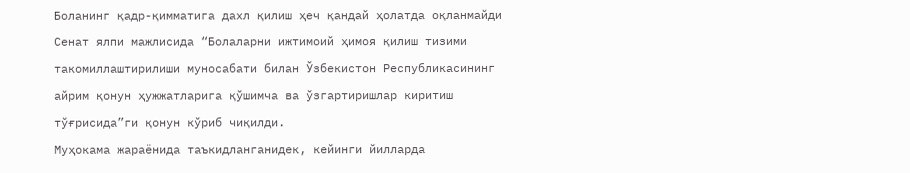Боланинг қадр-қимматига дахл қилиш ҳеч қандай ҳолатда оқланмайди
Сенат ялпи мажлисида “Болаларни ижтимоий ҳимоя қилиш тизими такомиллаштирилиши муносабати билан Ўзбекистон Республикасининг айрим қонун ҳужжатларига қўшимча ва ўзгартиришлар киритиш тўғрисида”ги қонун кўриб чиқилди.
Муҳокама жараёнида таъкидланганидек, кейинги йилларда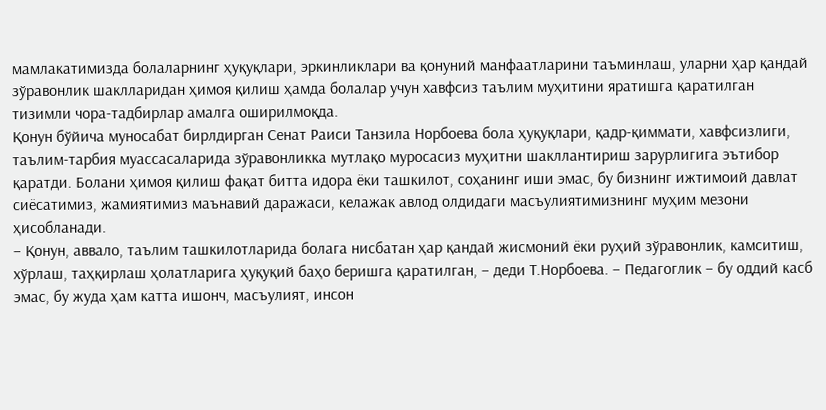мамлакатимизда болаларнинг ҳуқуқлари, эркинликлари ва қонуний манфаатларини таъминлаш, уларни ҳар қандай зўравонлик шаклларидан ҳимоя қилиш ҳамда болалар учун хавфсиз таълим муҳитини яратишга қаратилган тизимли чора-тадбирлар амалга оширилмоқда.
Қонун бўйича муносабат бирлдирган Сенат Раиси Танзила Норбоева бола ҳуқуқлари, қадр-қиммати, хавфсизлиги, таълим-тарбия муассасаларида зўравонликка мутлақо муросасиз муҳитни шакллантириш зарурлигига эътибор қаратди. Болани ҳимоя қилиш фақат битта идора ёки ташкилот, соҳанинг иши эмас, бу бизнинг ижтимоий давлат сиёсатимиз, жамиятимиз маънавий даражаси, келажак авлод олдидаги масъулиятимизнинг муҳим мезони ҳисобланади.
– Қонун, аввало, таълим ташкилотларида болага нисбатан ҳар қандай жисмоний ёки руҳий зўравонлик, камситиш, хўрлаш, таҳқирлаш ҳолатларига ҳуқуқий баҳо беришга қаратилган, – деди Т.Норбоева. – Педагоглик – бу оддий касб эмас, бу жуда ҳам катта ишонч, масъулият, инсон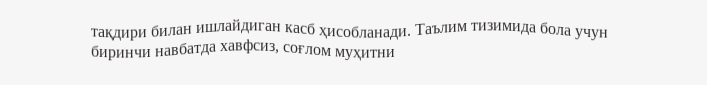тақдири билан ишлайдиган касб ҳисобланади. Таълим тизимида бола учун биринчи навбатда хавфсиз, соғлом муҳитни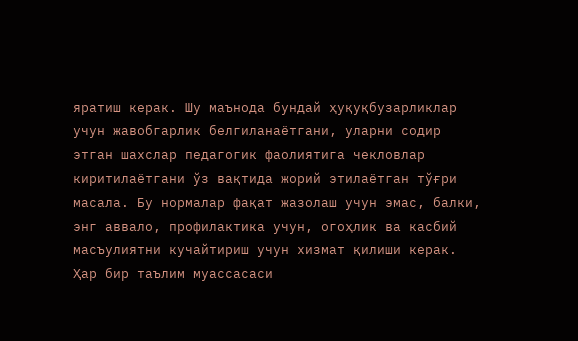яратиш керак. Шу маънода бундай ҳуқуқбузарликлар учун жавобгарлик белгиланаётгани, уларни содир этган шахслар педагогик фаолиятига чекловлар киритилаётгани ўз вақтида жорий этилаётган тўғри масала. Бу нормалар фақат жазолаш учун эмас, балки, энг аввало, профилактика учун, огоҳлик ва касбий масъулиятни кучайтириш учун хизмат қилиши керак. Ҳар бир таълим муассасаси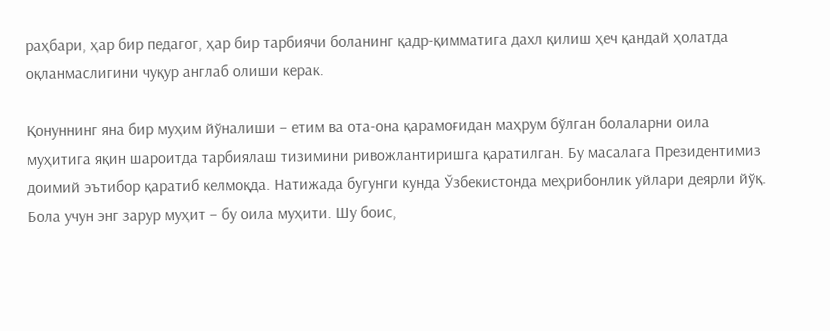раҳбари, ҳар бир педагог, ҳар бир тарбиячи боланинг қадр-қимматига дахл қилиш ҳеч қандай ҳолатда оқланмаслигини чуқур англаб олиши керак.

Қонуннинг яна бир муҳим йўналиши – етим ва ота-она қарамоғидан маҳрум бўлган болаларни оила муҳитига яқин шароитда тарбиялаш тизимини ривожлантиришга қаратилган. Бу масалага Президентимиз доимий эътибор қаратиб келмоқда. Натижада бугунги кунда Ўзбекистонда меҳрибонлик уйлари деярли йўқ. Бола учун энг зарур муҳит – бу оила муҳити. Шу боис,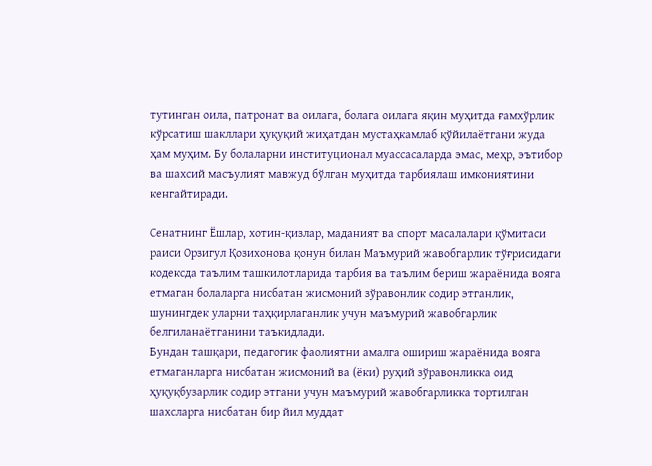тутинган оила, патронат ва оилага, болага оилага яқин муҳитда ғамхўрлик кўрсатиш шакллари ҳуқуқий жиҳатдан мустаҳкамлаб қўйилаётгани жуда ҳам муҳим. Бу болаларни институционал муассасаларда эмас, меҳр, эътибор ва шахсий масъулият мавжуд бўлган муҳитда тарбиялаш имкониятини кенгайтиради.

Сенатнинг Ёшлар, хотин-қизлар, маданият ва спорт масалалари қўмитаси раиси Орзигул Қозихонова қонун билан Маъмурий жавобгарлик тўғрисидаги кодексда таълим ташкилотларида тарбия ва таълим бериш жараёнида вояга етмаган болаларга нисбатан жисмоний зўравонлик содир этганлик, шунингдек уларни таҳқирлаганлик учун маъмурий жавобгарлик белгиланаётганини таъкидлади.
Бундан ташқари, педагогик фаолиятни амалга ошириш жараёнида вояга етмаганларга нисбатан жисмоний ва (ёки) руҳий зўравонликка оид ҳуқуқбузарлик содир этгани учун маъмурий жавобгарликка тортилган шахсларга нисбатан бир йил муддат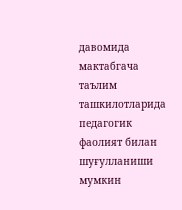давомида мактабгача таълим ташкилотларида педагогик фаолият билан шуғулланиши мумкин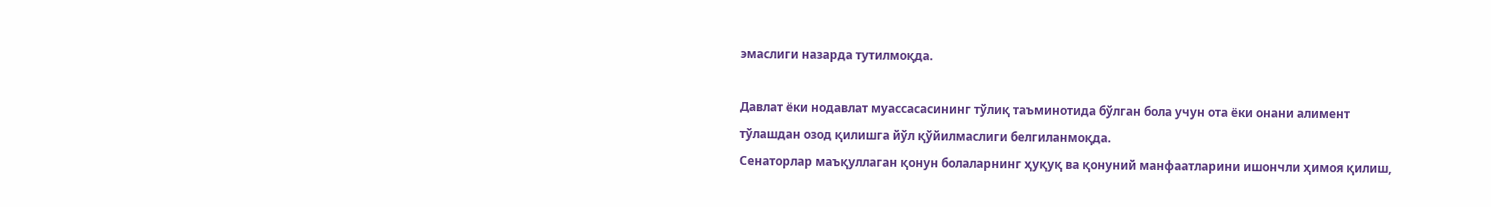эмаслиги назарда тутилмоқда.

Давлат ёки нодавлат муассасасининг тўлиқ таъминотида бўлган бола учун ота ёки онани алимент тўлашдан озод қилишга йўл қўйилмаслиги белгиланмоқда.
Сенаторлар маъқуллаган қонун болаларнинг ҳуқуқ ва қонуний манфаатларини ишончли ҳимоя қилиш,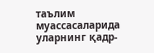таълим муассасаларида уларнинг қадр-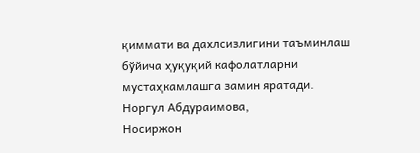қиммати ва дахлсизлигини таъминлаш бўйича ҳуқуқий кафолатларни мустаҳкамлашга замин яратади.
Норгул Абдураимова,
Носиржон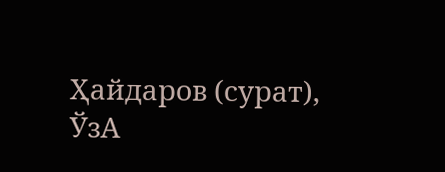Ҳайдаров (сурат),
ЎзА